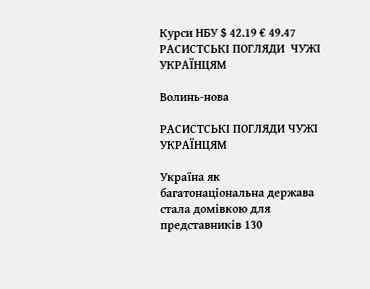Курси НБУ $ 42.19 € 49.47
РАСИСТСЬКІ ПОГЛЯДИ  ЧУЖІ УКРАЇНЦЯМ

Волинь-нова

РАСИСТСЬКІ ПОГЛЯДИ ЧУЖІ УКРАЇНЦЯМ

Україна як багатонаціональна держава стала домівкою для представників 130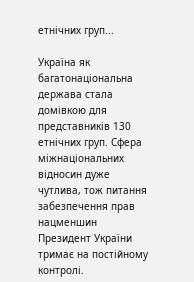етнічних груп...

Україна як багатонаціональна держава стала домівкою для представників 130 етнічних груп. Сфера міжнаціональних відносин дуже чутлива, тож питання забезпечення прав нацменшин Президент України тримає на постійному контролі.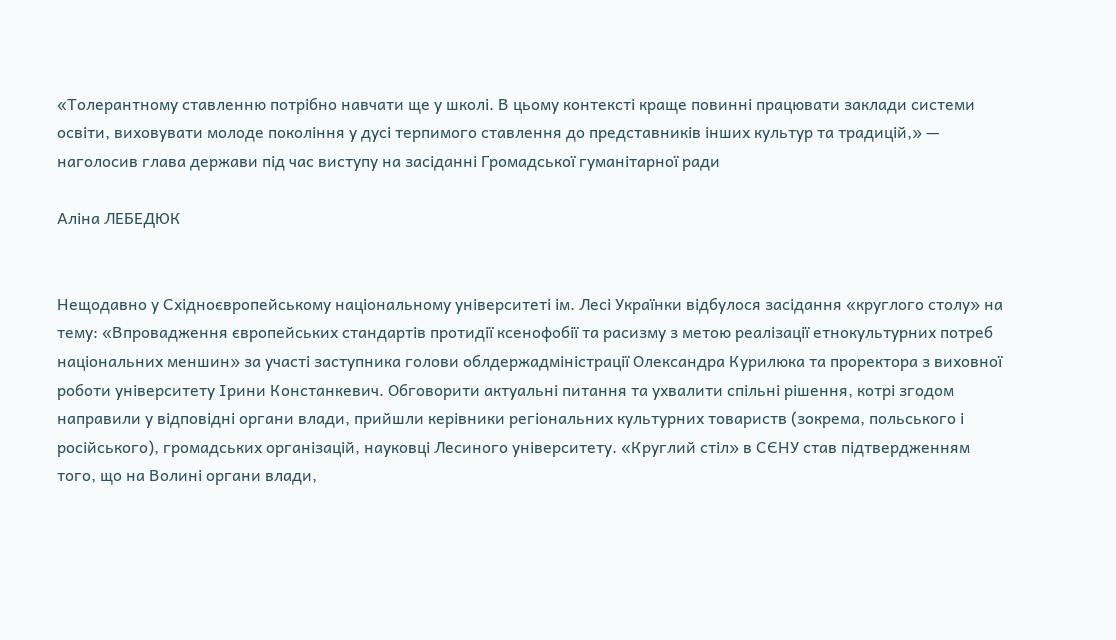«Толерантному ставленню потрібно навчати ще у школі. В цьому контексті краще повинні працювати заклади системи освіти, виховувати молоде покоління у дусі терпимого ставлення до представників інших культур та традицій,» — наголосив глава держави під час виступу на засіданні Громадської гуманітарної ради

Аліна ЛЕБЕДЮК


Нещодавно у Східноєвропейському національному університеті ім. Лесі Українки відбулося засідання «круглого столу» на тему: «Впровадження європейських стандартів протидії ксенофобії та расизму з метою реалізації етнокультурних потреб національних меншин» за участі заступника голови облдержадміністрації Олександра Курилюка та проректора з виховної роботи університету Ірини Констанкевич. Обговорити актуальні питання та ухвалити спільні рішення, котрі згодом направили у відповідні органи влади, прийшли керівники регіональних культурних товариств (зокрема, польського і російського), громадських організацій, науковці Лесиного університету. «Круглий стіл» в СЄНУ став підтвердженням того, що на Волині органи влади,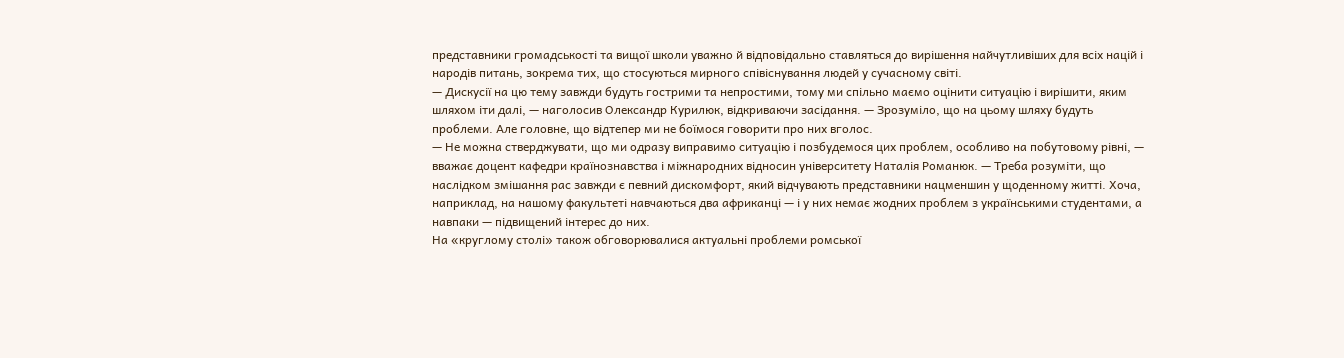представники громадськості та вищої школи уважно й відповідально ставляться до вирішення найчутливіших для всіх націй і народів питань, зокрема тих, що стосуються мирного співіснування людей у сучасному світі.
— Дискусії на цю тему завжди будуть гострими та непростими, тому ми спільно маємо оцінити ситуацію і вирішити, яким шляхом іти далі, — наголосив Олександр Курилюк, відкриваючи засідання. — Зрозуміло, що на цьому шляху будуть проблеми. Але головне, що відтепер ми не боїмося говорити про них вголос.
— Не можна стверджувати, що ми одразу виправимо ситуацію і позбудемося цих проблем, особливо на побутовому рівні, — вважає доцент кафедри країнознавства і міжнародних відносин університету Наталія Романюк. — Треба розуміти, що наслідком змішання рас завжди є певний дискомфорт, який відчувають представники нацменшин у щоденному житті. Хоча, наприклад, на нашому факультеті навчаються два африканці — і у них немає жодних проблем з українськими студентами, а навпаки — підвищений інтерес до них.
На «круглому столі» також обговорювалися актуальні проблеми ромської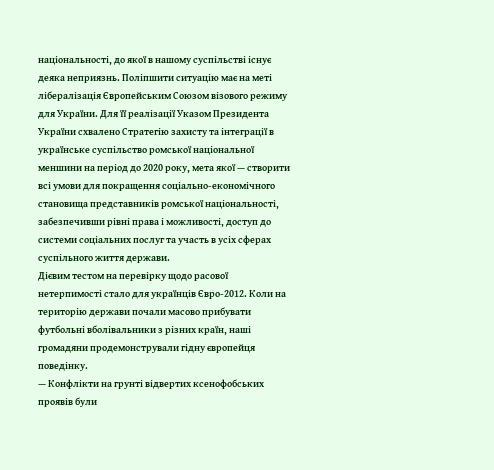національності, до якої в нашому суспільстві існує деяка неприязнь. Поліпшити ситуацію має на меті лібералізація Європейським Союзом візового режиму для України. Для її реалізації Указом Президента України схвалено Стратегію захисту та інтеграції в українське суспільство ромської національної меншини на період до 2020 року, мета якої — створити всі умови для покращення соціально-економічного становища представників ромської національності, забезпечивши рівні права і можливості, доступ до системи соціальних послуг та участь в усіх сферах суспільного життя держави.
Дієвим тестом на перевірку щодо расової нетерпимості стало для українців Євро-2012. Коли на територію держави почали масово прибувати футбольні вболівальники з різних країн, наші громадяни продемонстрували гідну європейця поведінку.
— Конфлікти на грунті відвертих ксенофобських проявів були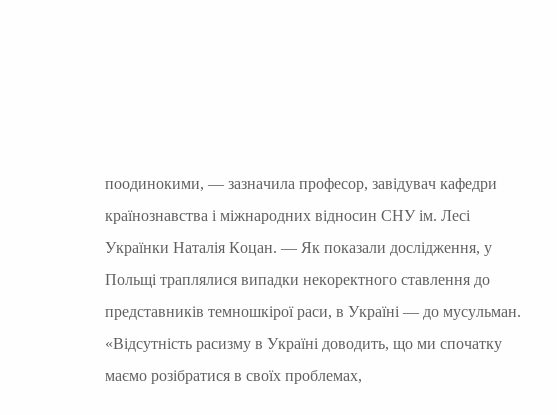поодинокими, — зазначила професор, завідувач кафедри країнознавства і міжнародних відносин СНУ ім. Лесі Українки Наталія Коцан. — Як показали дослідження, у Польщі траплялися випадки некоректного ставлення до представників темношкірої раси, в Україні — до мусульман.
«Відсутність расизму в Україні доводить, що ми спочатку маємо розібратися в своїх проблемах,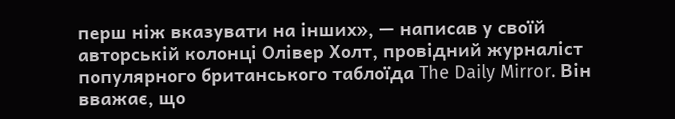перш ніж вказувати на інших», — написав у своїй авторській колонці Олівер Холт, провідний журналіст популярного британського таблоїда The Daily Mirror. Він вважає, що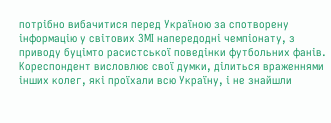потрібно вибачитися перед Україною за спотворену інформацію у світових ЗМІ напередодні чемпіонату, з приводу буцімто расистської поведінки футбольних фанів. Кореспондент висловлює свої думки, ділиться враженнями інших колег, які проїхали всю Україну, і не знайшли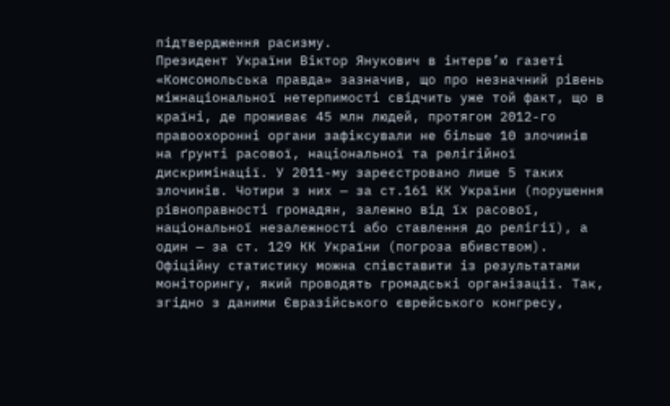підтвердження расизму.
Президент України Віктор Янукович в інтерв’ю газеті «Комсомольська правда» зазначив, що про незначний рівень міжнаціональної нетерпимості свідчить уже той факт, що в країні, де проживає 45 млн людей, протягом 2012-го правоохоронні органи зафіксували не більше 10 злочинів на ґрунті расової, національної та релігійної дискримінації. У 2011-му зареєстровано лише 5 таких злочинів. Чотири з них — за ст.161 КК України (порушення рівноправності громадян, залежно від їх расової, національної незалежності або ставлення до релігії), а один — за ст. 129 КК України (погроза вбивством).
Офіційну статистику можна співставити із результатами моніторингу, який проводять громадські організації. Так, згідно з даними Євразійського єврейського конгресу,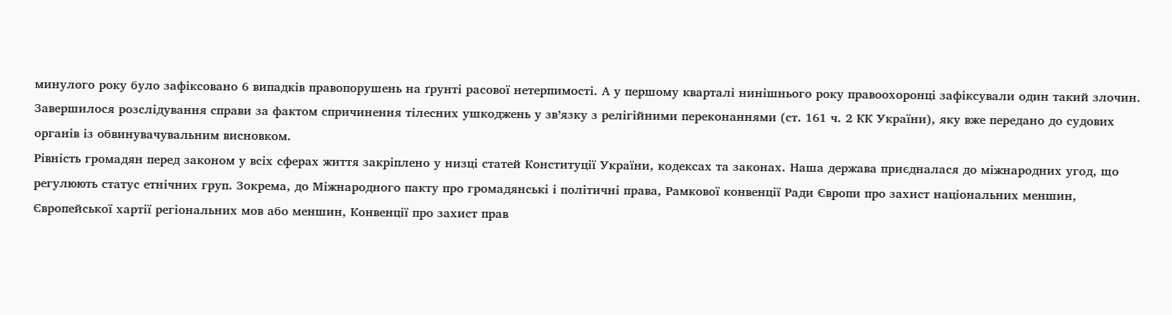минулого року було зафіксовано 6 випадків правопорушень на ґрунті расової нетерпимості. А у першому кварталі нинішнього року правоохоронці зафіксували один такий злочин. Завершилося розслідування справи за фактом спричинення тілесних ушкоджень у зв’язку з релігійними переконаннями (ст. 161 ч. 2 КК України), яку вже передано до судових органів із обвинувачувальним висновком.
Рівність громадян перед законом у всіх сферах життя закріплено у низці статей Конституції України, кодексах та законах. Наша держава приєдналася до міжнародних угод, що регулюють статус етнічних груп. Зокрема, до Міжнародного пакту про громадянські і політичні права, Рамкової конвенції Ради Європи про захист національних меншин, Європейської хартії регіональних мов або меншин, Конвенції про захист прав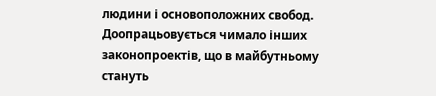людини і основоположних свобод. Доопрацьовується чимало інших законопроектів, що в майбутньому стануть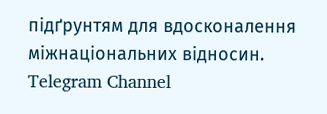підґрунтям для вдосконалення міжнаціональних відносин.
Telegram Channel